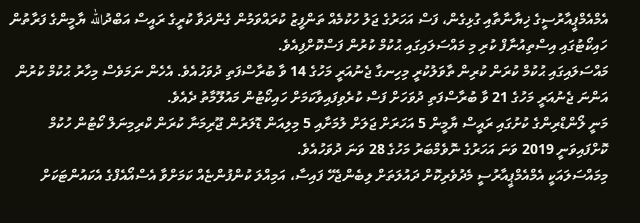އެމްއެމްޕީއާރުސީގެ ޚިޔާނާތާއި ގުޅިގެން، ފަސް އަހަރުގެ ޖަލު ހުކުމެއް ތަންފީޒު ކުރައްވަމުން ގެންދަވާ ކުރީގެ ރައީސް އަބްދުالله ޔާމީންގެ ފަރާތުން ހައިކޯޓުގައި އިސްތިއުނާފް ކުރި މި މައްސަލައިގައި ޙުކުމް ކުރުން ފަސްކޮށްފިއެވެ.
މައްސަލައިގައި ޙުކުމް ކުރަން ކުރިން ތާވަލުކުރީ މިހިނގާ ޖެނުއަރީ މަހުގެ 14 ވާ ބުރާސްފަތި ދުވަހުއެވެ. އެހެން ނަމަވެސް މިހާރު ޙުކުމް ކުރުން އަންނަ ޖެނުއަރީ މަހުގެ 21 ވާ ބުރާސްފަތި ދުވަހަށް ފަސް ކުރެވިފައިވާކަމަށް ހައިކޯޓުން މައުލޫމާތު ދެއެވެ.
މަނީ ލޯންޑްރިންގެ ކުށުގައި ރައީސް ޔާމީން 5 އަހަރަށް ޖަލަށް ލުމަށާއި 5 މިލިއަން ޑޮލަރުން ޖޫރިމަނާ ކުރަން ކްރިމިނަލް ކޯޓުން ހުކުމް ކޮށްފައިވަނީ 2019 ވަނަ އަހަރުގެ ނޮވެމްބަރު މަހުގެ 28 ވަނަ ދުވަހުއެވެ.
މިމައްސަލައަކީ އެމްއެމްޕީއާރުސީ މެދުވެރިކޮށް ދައުލަތަށް ލިބެންޖެހޭ ފައިސާ، އަމިއްލަ ކުންފުންޏެއް ކަމަށްވާ އެސްއޯއެފްގެ އެކައުންޓަކަށް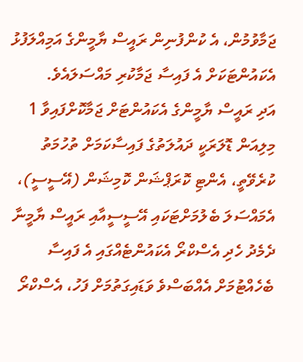ޖަމާވުމުން، އެ ކުންފުނިން ރައީސް ޔާމީންގެ އަމިއްލަފުޅު އެކައުންޓަކަށް އެ ފައިސާ ޖަމާކުރި މައްސަލައެވެ.
އަދި ރައީސް ޔާމީންގެ އެކައުންޓަށް ޖަމާކޮށްފައިވާ 1 މިލިއަން ޑޮލަރަކީ ދައުލަތުގެ ފައިސާކަމަށް ތުހުމަތު ކުރެވޭތީ، އެންޓި ކޮރަޕްޝަން ކޮމިޝަން (އޭސީސީ)، އެމައްސަލަ ބެލުމަށްޓަކައި އޭސީސީއާއި ރައީސް ޔާމީނާ ދެމެދު ހެދި އެސްކްރޯ އެކައުންޓެއްގައި އެ ފައިސާ ބެހެއްޓުމަށް އެއްބަސްވެ ވަޑައިގަތުމަށް ފަހު، އެސްކްރޯ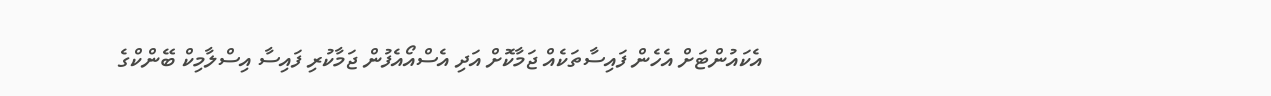އެކައުންޓަށް އެހެން ފައިސާތަކެއް ޖަމާކޮށް އަދި އެސްއޯއެފުން ޖަމާކުރި ފައިސާ އިސްލާމިކް ބޭންކްގެ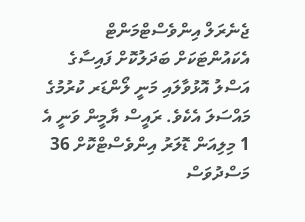ޖެނެރަލް އިންވެސްޓްމަންޓް އެކައުންޓަކަށް ބަދަލުކޮށް ފައިސާގެ އަސްލު އޮޅުވާލައި މަނީ ލޯންޑަރ ކުރުމުގެ މައްސަލަ އެކެވެ. ރައީސް ޔާމީން ވަނީ އެ 1 މިލިއަން ޑޮލަރު އިންވެސްޓްކޮށް 36 މަސްދުވަސް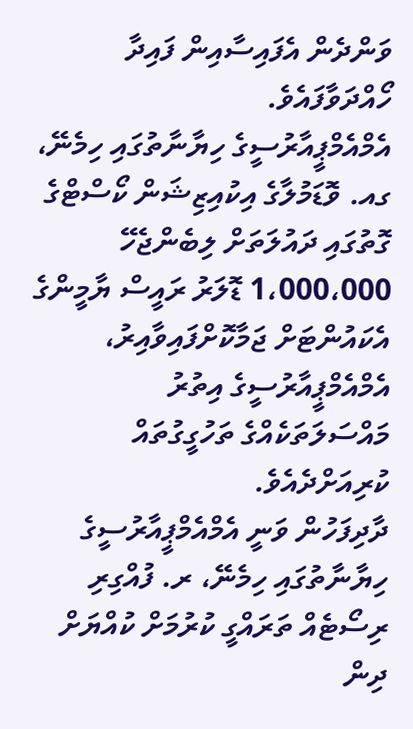ވަންދެން އެފައިސާއިން ފައިދާ ހޯއްދަވާފައެވެ.
އެމްއެމްޕީއާރުސީގެ ހިޔާނާތުގައި ހިމެނޭ، ގއ. ވޮޑަމުލާގެ އިކުއިޒިޝަން ކޯސްޓްގެ ގޮތުގައި ދައުލަތަށް ލިބެންޖެހޭ 1،000،000 ޑޮލަރު ރައީސް ޔާމީންގެ އެކައުންޓަށް ޖަމާކޮށްފައިވާއިރު، އެމްއެމްޕީއާރުސީގެ އިތުރު މައްސަލަތަކެއްގެ ތަހުގީގުތައް ކުރިއަށްދެއެވެ.
ދާދިފަހުން ވަނީ އެމްއެމްޕީއާރުސީގެ ހިޔާނާތުގައި ހިމެނޭ، ރ. ފުއްގިރި ރިސޯޓެއް ތަރައްގީ ކުރުމަށް ކުއްޔަށް ދިން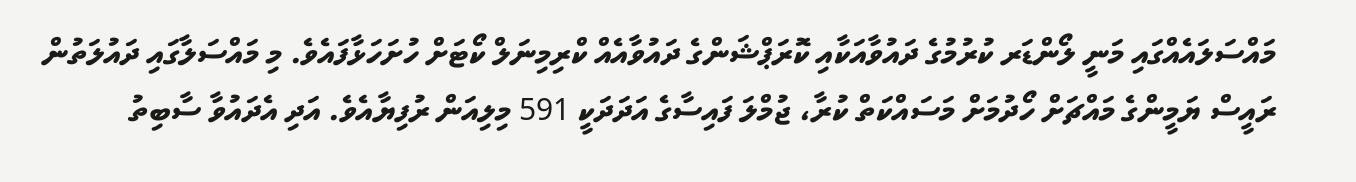މައްސަލައެއްގައި މަނީ ލޯންޑަރ ކުރުމުގެ ދައުވާއަކާއި ކޮރަޕްޝަންގެ ދައުވާއެއް ކްރިމިނަލް ކޯޓަށް ހުށަހަޅާފައެވެ. މި މައްސަލާގައި ދައުލަތުން ރައީސް ޔަމީންގެ މައްޗަށް ހޯދުމަށް މަސައްކަތް ކުރާ، ޖުމްލަ ފައިސާގެ އަދަދަކީ 591 މިލިއަން ރުފިޔާއެވެ. އަދި އެދައުވާ ސާބިތު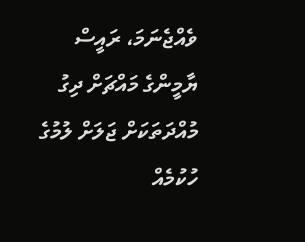ވެއްޖެނަމަ، ރައީސް ޔާމީންގެ މައްޗަށް ދިގު މުއްދަތަކަށް ޖަލަށް ލުމުގެ ހުކުމެއް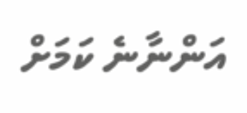އަންނާނެ ކަމަށް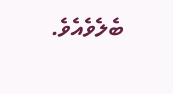ބެލެވެއެވެ.